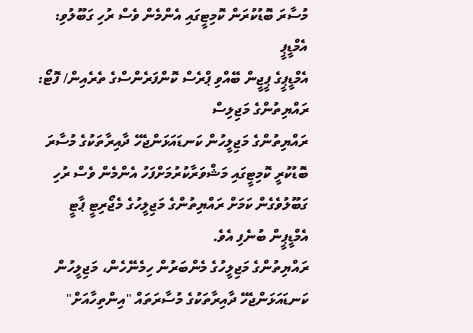މުސާރަ ބޮޑުކުރަން ކޮމިޓީގައި އެންމެން ވެސް ރުހި ގަބޫލުވި: އެމްޑީޕީ
އެމްޑީޕީގެ ޕީޖީން ބޭއްވި ޕްރެސް ކޮންފަރެންސްގެ ތެރެއިން/ ފޮޓޯ: ރައްޔިތުންގެ މަޖިލިސް
ރައްޔިތުންގެ މަޖިލީހުން ކަނޑައަޅަންޖެހޭ ދާއިރާތަކުގެ މުސާރަ ބޮޑުކުރީ ކޮމިޓީގައި މަޝްވަރާކުރުމަށްފަހު އެންމެން ވެސް ރުހި ގަބޫލުވެގެން ކަމަށް ރައްޔިތުންގެ މަޖިލީހުގެ މެޖޯރިޓީ ޕާޓީ އެމްޑީޕީން ބުނެފި އެވެ.
ރައްޔިތުންގެ މަޖިލީހުގެ މެންބަރުން ހިމެނޭހެން، މަޖިލީހުން ކަނޑައަޅަންޖެހޭ ދާއިރާތަކުގެ މުސާރަތައް "އިންތިހާއަށް"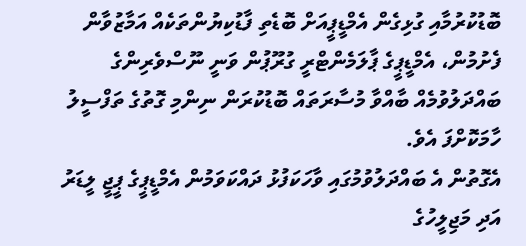ބޮޑުކުރުމާއި ގުޅިގެން އެމްޑީޕީއަށް ބޮޑެތި ފާޑުކިޔުންތަކެއް އަމާޒުވާން ފެށުމުން، އެމްޑީޕީގެ ޕާލަމެންޓްރީ ގުރޫޕުން ވަނީ ނޫސްވެރިންގެ ބައްދަލުވުމެއް ބާއްވާ މުސާރަތައް ބޮޑުކުރަން ނިންމި ގޮތުގެ ތަފްސީލު ހާމަކޮށްފަ އެވެ.
އެގޮތުން އެ ބައްދަލުވުމުގައި ވާހަކަފުޅު ދައްކަވަމުން އެމްޑީޕީގެ ޕީޖީ ލީޑަރު އަދި މަޖިލީހުގެ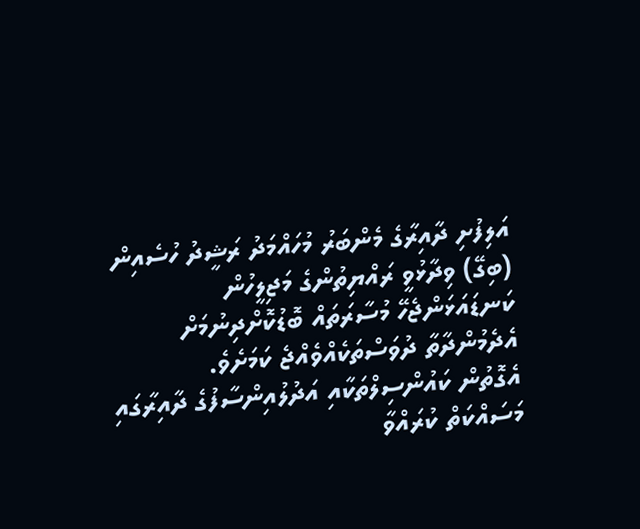އަލިފުށި ދާއިރާގެ މެންބަރު މުހައްމަދު ރަޝީދު ހުސެއިން (ބިގޭ) ވިދާޅުވީ ރައްޔިތުންގެ މަޖިލީހުން ކަނޑައަޅަންޖެހޭ މުސާރަތައް ބޮޑުކޮށްދިނުމަށް އެދެމުންދާތާ ދުވަސްތަކެއްވެއްޖެ ކަމަށެވެ.
އެގޮތުން ކައުންސިލްތަކާއި އަދުލުއިންސާފުގެ ދާއިރާގައި މަސައްކަތް ކުރައްވާ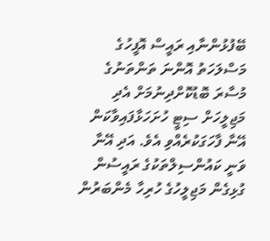ބޭފުޅުންނާއި ރައީސް އޮފީހުގެ މަސްލަހަތު އޮންނަ ތަންތަނުގެ މުސާރަ ބޮޑުކޮށްދިނުމަށް އެދި މަޖިލީހަށް ސިޓީ ހުށަހަޅާފައިވާކަން އޭނާ ފާހަގަކުރެއްވި އެވެ. އަދި އޭނާ ވަނީ ކައުންސިލްތަކުގެ ރައީސުން ގުޅިގެން މަޖިލީހުގެ ހުރިހާ މެންބަރުން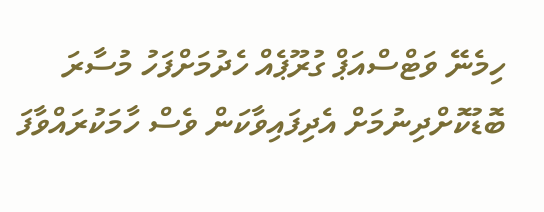ހިމެނޭ ވަޓްސްއަޕް ގުރޫޕެއް ހެދުމަށްފަހު މުސާރަ ބޮޑުކޮށްދިނުމަށް އެދިފައިވާކަން ވެސް ހާމަކުރައްވާފަ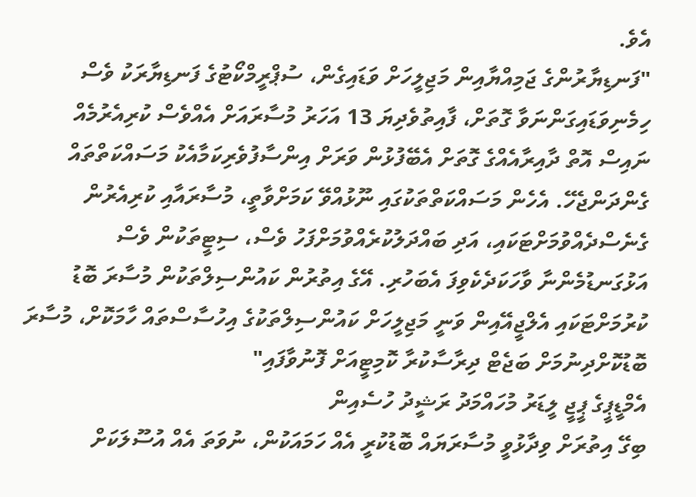އެވެ.
"ފަނޑިޔާރުންގެ ޖަމިއްޔާއިން މަޖިލީހަށް ވަޑައިގެން، ސުޕްރީމްކޯޓުގެ ފަނޑިޔާރަކު ވެސް ހިމެނިވަޑައިގަންނަވާ ގޮތަށް، ފާއިތުވެދިޔަ 13 އަހަރު މުސާރައަށް އެއްވެސް ކުރިއެރުމެއް ނައިސް އޮތް ދާއިރާއެއްގެ ގޮތަށް އެބޭފުޅުން ވަރަށް އިންސާފުވެރިކަމާއެކު މަސައްކަތްތައް ގެންދަންޖެހޭ. އެހެން މަސައްކަތްތަކުގައި ނޫޅުއްވޭ ކަމަށްވާތީ، މުސާރައާއި ކުރިއެރުން ގެނެސްދެއްވުމަށްޓަކައި، އަދި ބައްދަލުކުރެއްވުމަށްފަހު ވެސް، ސިޓީތަކުން ވެސް އަޅުގަނޑުމެންނާ ވާހަކަދެކެވިފަ އެބަހުރި. އޭގެ އިތުރުން ކައުންސިލްތަކުން މުސާރަ ބޮޑު ކުރުމަށްޓަކައި އެލްޖީއޭއިން ވަނީ މަޖިލީހަށް ކައުންސިލްތަކުގެ އިހުސާސްތައް ހާމަކޮށް، މުސާރަ ބޮޑުކޮށްދިނުމަށް ބަޖެޓް ދިރާސާކުރާ ކޮމިޓީއަށް ފޮނުވާފައި"
އެމްޑީޕީގެ ޕީޖީ ލީޑަރު މުހައްމަދު ރަޝީދު ހުސެއިން
ބިގޭ އިތުރަށް ވިދާޅުވީ މުސާރަޔައް ބޮޑުކުރީ އެއް ހަމައަކުން، ނުވަތަ އެއް އުސޫލަކަށް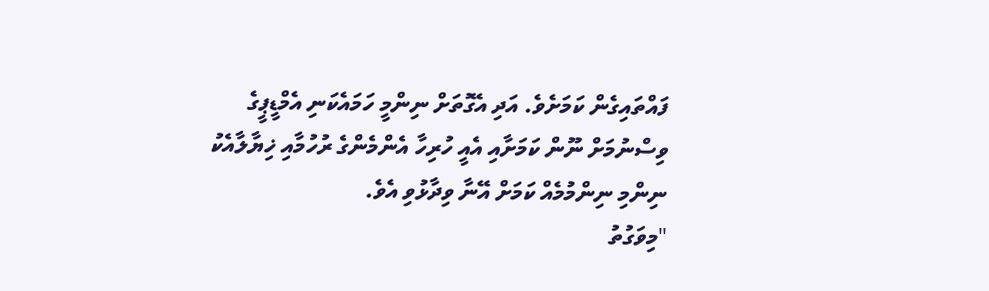ފައްތައިގެން ކަމަށެވެ. އަދި އެގޮތަށް ނިންމީ ހަމައެކަނި އެމްޑީޕީގެ ވިސްނުމަށް ނޫން ކަމަށާއި އެއީ ހުރިހާ އެންމެންގެ ރުހުމާއި ޚިޔާލާއެކު ނިންމި ނިންމުމެއް ކަމަށް އޭނާ ވިދާޅުވި އެވެ.
"މިވަގުތު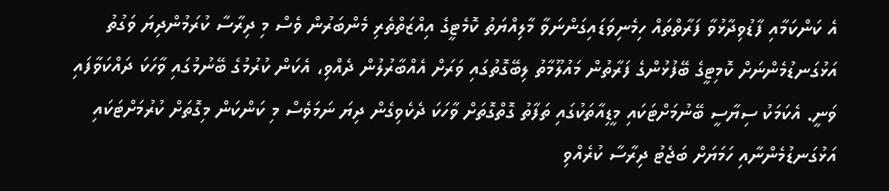އެ ކަންކަމާއި ފާޑުވިދާޅުވާ ފަރާތްތައް ހިމެނިވަޑައިގަންނަވާ މާލިއްޔަތު ކޮމެޓީގެ އިއްޒަތްތެރި މެންބަރުން ވެސް މި ދިރާސާ ކުރަމުންދިޔަ ވަގުތު އަޅުގަނޑުމެންނަށް ކޮމިޓީގެ ބޭފުޅުންގެ ފަރާތުން މައުލޫމާތު ލިބޭގޮތުގައި ވަރަށް އެއްބާރުލުން ދެއްވި، އެކަން ކުރުމުގެ ބޭނުމުގައި ވާހަކަ ދައްކަވާފައި ވަނީ. އެކަމަކު ސިޔާސީ ބޭނުމަށްޓަކައި މީޑިއާތަކުގައި ތަފާތު ގޮތްގޮތަށް ވާހަކަ ދެކެވިގެން ދިޔަ ނަމަވެސް މި ކަންކަން މިގޮތަށް ކުރުމަށްޓަކައި އަޅުގަނޑުމެންނާއި ހަމަޔަށް ބަޖެޓު ދިރާސާ ކުރެއްވި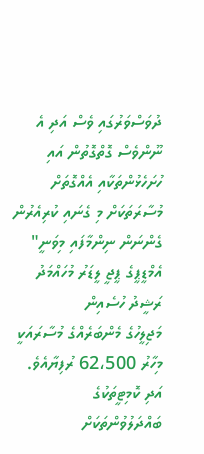ދުވަސްވަރުގައި ވެސް އަދި އެ ނޫންވެސް ގޮތްގޮތުން އައި ހުށަހެޅުންތަކާއި އެއްގޮތަށް މުސާރަތަކަށް މި ގެނައި ކުރިއެރުން ގެންނަން ނިންމާފައި މިވަނީ"
އެމްޑީޕީގެ ޕީޖީ ލީޑަރު މުހައްމަދު ރަޝީދު ހުސެއިން
މަޖިލީހުގެ މެންބަރެއްގެ މުސާރައަކީ މިހާރު 62،500 ރުފިޔާއެވެ. އަދި ކޮމިޓީތަކުގެ ބައްދަލުވުންތަކަށް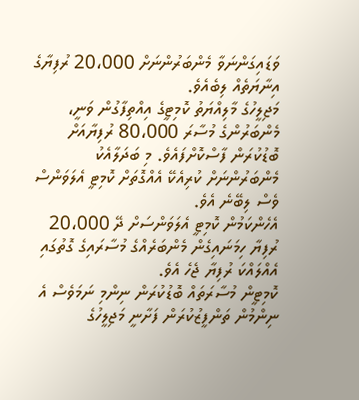ވަޑައިގަންނަވާ މެންބަރުންނަށް 20،000 ރުފިޔާގެ އިނާޔަތެއް ލިބެއެވެ.
މަޖިލީހުގެ މާލިއްޔަތު ކޮމިޓީގެ އިއްތިފާގުން ވަނީ، މެންބަރުންގެ މުސާރަ 80،000 ރުފިޔާއަށް ބޮޑުކުރަން ފާސްކޮށްފައެވެ. މި ބަދަލާއެކު މެންބަރުންނަށް ކުރިއެކޭ އެއްގޮތަށް ކޮމިޓީ އެލަވަންސް ވެސް ލިބޭނެ އެވެ.
އެހެންކަމުން ކޮމިޓީ އެލަވަންސަށް ދޭ 20،000 ރުފިޔާ ހިމަނައިގެން މެންބަރެއްގެ މުސާރައިގެ ގޮތުގައި އެއްލައްކަ ރުފިޔާ ޖެހެ އެވެ.
ކޮމިޓީން މުސާރަތައް ބޮޑުކުރަން ނިންމި ނަމަވެސް އެ ނިންމުން ތަންފީޒުކުރަން ފަށާނީ މަޖިލީހުގެ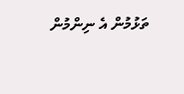ތަޅުމުން އެ ނިންމުން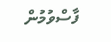ފާސްވުމުން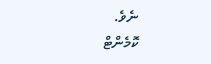ނެވެ.
ކޮމެންޓް